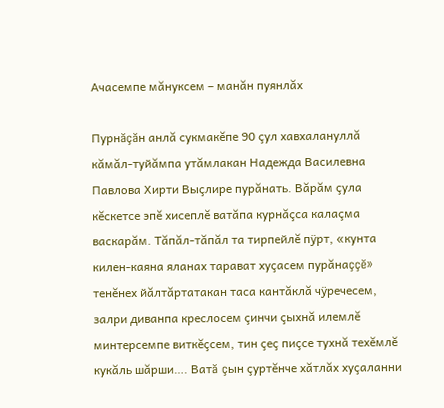Ачасемпе мăнуксем – манăн пуянлăх

Пурнăçăн анлă сукмакĕпе 90 çул хавхалануллă кăмăл-туйăмпа утăмлакан Надежда Василевна Павлова Хирти Выçлире пурăнать. Вăрăм çула кĕскетсе эпĕ хисеплĕ ватăпа курнăçса калаçма васкарăм. Тăпăл-тăпăл та тирпейлĕ пÿрт, «кунта килен-каяна яланах тарават хуçасем пурăнаççĕ» тенĕнех йăлтăртатакан таса кантăклă чÿречесем, залри диванпа креслосем çинчи çыхнă илемлĕ минтерсемпе виткĕçсем, тин çеç пиçсе тухнă техĕмлĕ кукăль шăрши…. Ватă çын çуртĕнче хăтлăх хуçаланни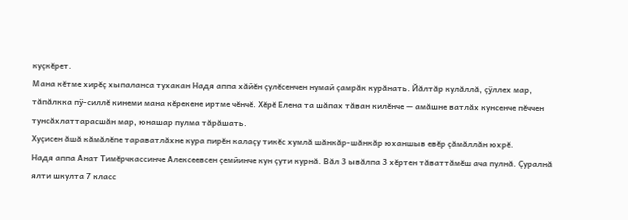куçкĕрет.
Мана кĕтме хирĕç хыпаланса тухакан Надя аппа хăйĕн çулĕсенчен нумай çамрăк курăнать. Йăлтăр кулăллă, çÿллех мар, тăпăлкка пÿ-силлĕ кинеми мана кĕрекене иртме чĕнчĕ. Хĕрĕ Елена та шăпах тăван килĕнче — амăшне ватлăх кунсенче пĕччен тунсăхлаттарасшăн мар, юнашар пулма тăрăшать.
Хуçисен ăшă кăмăлĕпе тараватлăхне кура пирĕн калаçу тикĕс хумлă шăнкăр-шăнкăр юханшыв евĕр çăмăллăн юхрĕ.
Надя аппа Анат Тимĕрчкассинче Алексеевсен çемйинче кун çути курнă. Вăл 3 ывăлпа 3 хĕртен тăваттăмĕш ача пулнă. Çуралнă ялти шкулта 7 класс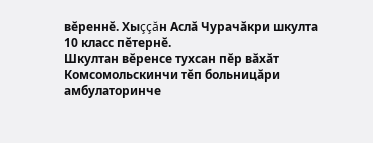вĕреннĕ. Хыççăн Аслă Чурачăкри шкулта 10 класс пĕтернĕ.
Шкултан вĕренсе тухсан пĕр вăхăт Комсомольскинчи тĕп больницăри амбулаторинче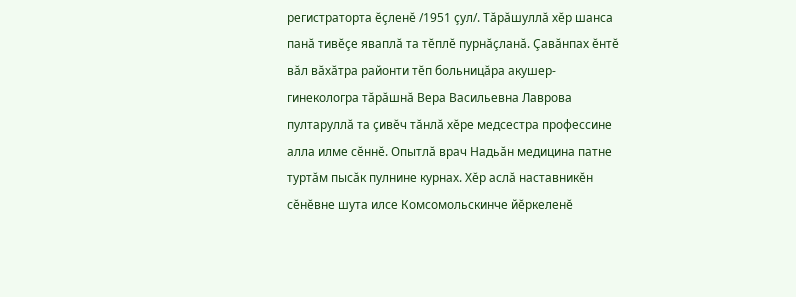регистраторта ĕçленĕ /1951 çул/. Тăрăшуллă хĕр шанса панă тивĕçе яваплă та тĕплĕ пурнăçланă. Çавăнпах ĕнтĕ вăл вăхăтра районти тĕп больницăра акушер-гинекологра тăрăшнă Вера Васильевна Лаврова пултаруллă та çивĕч тăнлă хĕре медсестра профессине алла илме сĕннĕ. Опытлă врач Надьăн медицина патне туртăм пысăк пулнине курнах. Хĕр аслă наставникĕн сĕнĕвне шута илсе Комсомольскинче йĕркеленĕ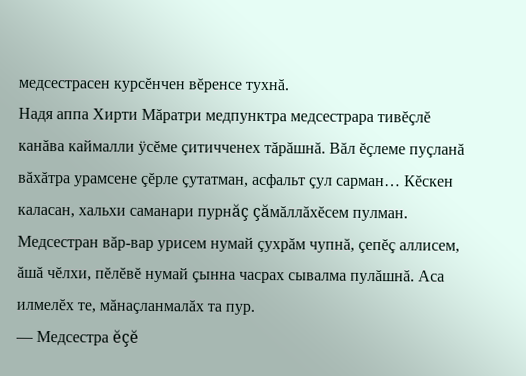медсестрасен курсĕнчен вĕренсе тухнă.
Надя аппа Хирти Мăратри медпунктра медсестрара тивĕçлĕ канăва каймалли ÿсĕме çитичченех тăрăшнă. Вăл ĕçлеме пуçланă вăхăтра урамсене çĕрле çутатман, асфальт çул сарман… Кĕскен каласан, хальхи саманари пурнăç çăмăллăхĕсем пулман. Медсестран вăр-вар урисем нумай çухрăм чупнă, çепĕç аллисем, ăшă чĕлхи, пĕлĕвĕ нумай çынна часрах сывалма пулăшнă. Аса илмелĕх те, мăнаçланмалăх та пур.
— Медсестра ĕçĕ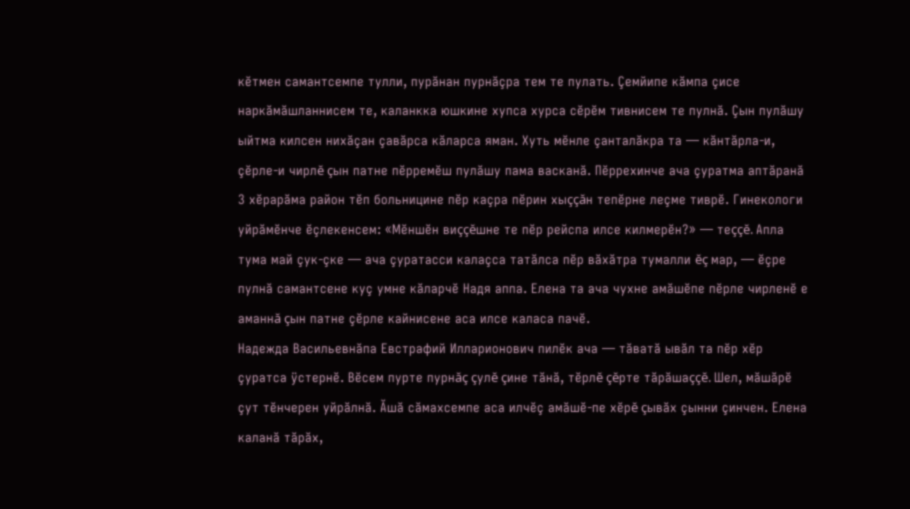кĕтмен самантсемпе тулли, пурăнан пурнăçра тем те пулать. Çемйипе кăмпа çисе наркăмăшланнисем те, каланкка юшкине хупса хурса сĕрĕм тивнисем те пулнă. Çын пулăшу ыйтма килсен нихăçан çавăрса кăларса яман. Хуть мĕнле çанталăкра та — кăнтăрла-и, çĕрле-и чирлĕ çын патне пĕрремĕш пулăшу пама васканă. Пĕррехинче ача çуратма аптăранă 3 хĕрарăма район тĕп больницине пĕр каçра пĕрин хыççăн тепĕрне леçме тиврĕ. Гинекологи уйрăмĕнче ĕçлекенсем: «Мĕншĕн виççĕшне те пĕр рейспа илсе килмерĕн?» — теççĕ. Апла тума май çук-çке — ача çуратасси калаçса татăлса пĕр вăхăтра тумалли ĕç мар, — ĕçре пулнă самантсене куç умне кăларчĕ Надя аппа. Елена та ача чухне амăшĕпе пĕрле чирленĕ е аманнă çын патне çĕрле кайнисене аса илсе каласа пачĕ.
Надежда Васильевнăпа Евстрафий Илларионович пилĕк ача — тăватă ывăл та пĕр хĕр çуратса ÿстернĕ. Вĕсем пурте пурнăç çулĕ çине тăнă, тĕрлĕ çĕрте тăрăшаççĕ. Шел, мăшăрĕ çут тĕнчерен уйрăлнă. Ăшă сăмахсемпе аса илчĕç амăшĕ-пе хĕрĕ çывăх çынни çинчен. Елена каланă тăрăх,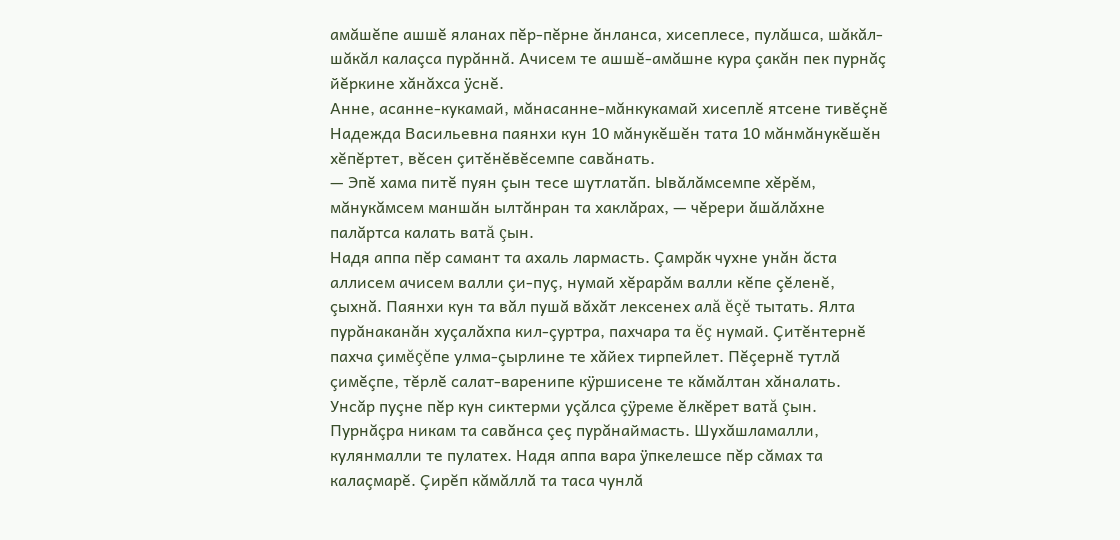амăшĕпе ашшĕ яланах пĕр-пĕрне ăнланса, хисеплесе, пулăшса, шăкăл-шăкăл калаçса пурăннă. Ачисем те ашшĕ-амăшне кура çакăн пек пурнăç йĕркине хăнăхса ÿснĕ.
Анне, асанне-кукамай, мăнасанне-мăнкукамай хисеплĕ ятсене тивĕçнĕ Надежда Васильевна паянхи кун 10 мăнукĕшĕн тата 10 мăнмăнукĕшĕн хĕпĕртет, вĕсен çитĕнĕвĕсемпе савăнать.
— Эпĕ хама питĕ пуян çын тесе шутлатăп. Ывăлăмсемпе хĕрĕм, мăнукăмсем маншăн ылтăнран та хаклăрах, — чĕрери ăшăлăхне палăртса калать ватă çын.
Надя аппа пĕр самант та ахаль лармасть. Çамрăк чухне унăн ăста аллисем ачисем валли çи-пуç, нумай хĕрарăм валли кĕпе çĕленĕ, çыхнă. Паянхи кун та вăл пушă вăхăт лексенех алă ĕçĕ тытать. Ялта пурăнаканăн хуçалăхпа кил-çуртра, пахчара та ĕç нумай. Çитĕнтернĕ пахча çимĕçĕпе улма-çырлине те хăйех тирпейлет. Пĕçернĕ тутлă çимĕçпе, тĕрлĕ салат-варенипе кÿршисене те кăмăлтан хăналать. Унсăр пуçне пĕр кун сиктерми уçăлса çÿреме ĕлкĕрет ватă çын.
Пурнăçра никам та савăнса çеç пурăнаймасть. Шухăшламалли, кулянмалли те пулатех. Надя аппа вара ÿпкелешсе пĕр сăмах та калаçмарĕ. Çирĕп кăмăллă та таса чунлă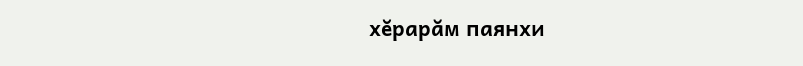хĕрарăм паянхи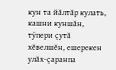кун та йăлтăр кулать, кашни куншăн, тÿпери çутă хĕвелшĕн, ешерекен улăх-çаранпа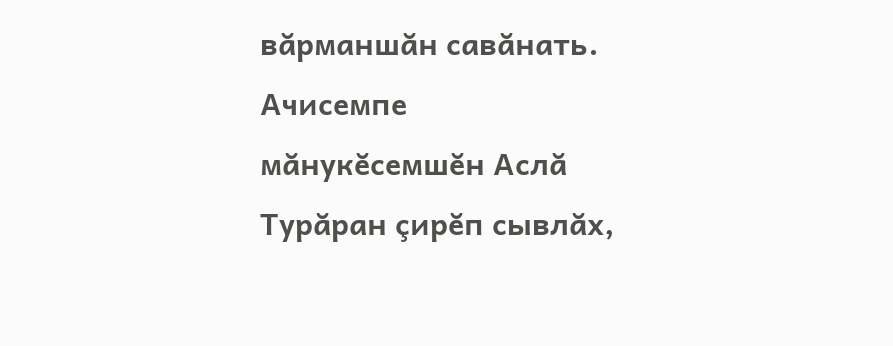вăрманшăн савăнать. Ачисемпе мăнукĕсемшĕн Аслă Турăран çирĕп сывлăх,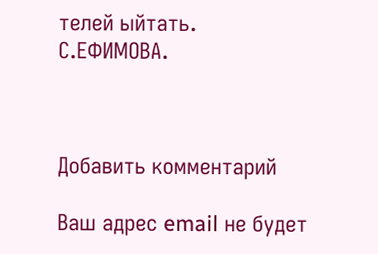телей ыйтать.
С.ЕФИМОВА.



Добавить комментарий

Ваш адрес email не будет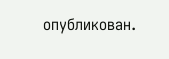опубликован.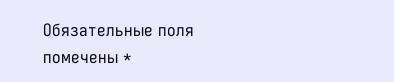Обязательные поля помечены *